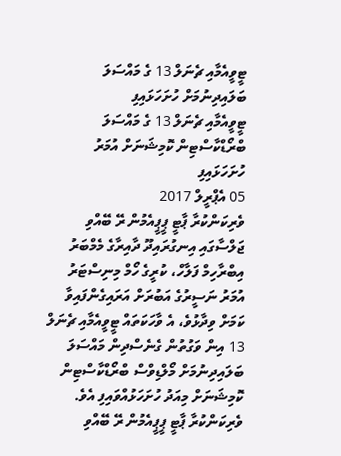ޓީވީއެމާއި ޗެނަލް 13 ގެ މައްސަލަ ބަލައިދިނުމަށް ހުށަހަޅައިފި
ޓީވީއެމާއި ޗެނަލް 13 ގެ މައްސަލަ ބްރޯޑްކާސްޓިން ކޮމިޝަނަށް އުމަރު ހުށަހަޅައިފި
05 އެޕްރީލް 2017
ވެރިކަންކުރާ ޕާޓީ ޕީޕީއެމުން ރޭ ބޭއްވި ޖަލްސާގައި އިނގުރައިދޫ ދާއިރާގެ މެމްބަރު އިބްރާހިމް ފަލާހް، ކުރީގެ ހޯމް މިނިސްޓަރު އުމަރު ނަސީރުގެ އަބުރަށް އަރައިގެންފައިވާ ކަމަށް ވިދާޅުވެ، އެ ވާހަކަތައް ޓީވީއެމާއި ޗެނަލް 13 އިން ވަގުތުން ގެނެސްދިން މައްސަލަ ބަލައިދިނުމަށް މޯލްޑިވްސް ބްރޯޑްކާސްޓިން ކޮމިޝަނަށް މިއަދު ހުށަހަޅުއްވައިފި އެވެ.
ވެރިކަންކުރާ ޕާޓީ ޕީޕީއެމުން ރޭ ބޭއްވި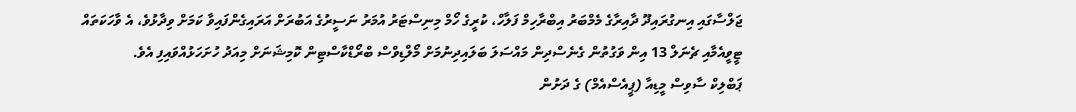ޖަލްސާގައި އިނގުރައިދޫ ދާއިރާގެ މެމްބަރު އިބްރާހިމް ފަލާހް، ކުރީގެ ހޯމް މިނިސްޓަރު އުމަރު ނަސީރުގެ އަބުރަށް އަރައިގެންފައިވާ ކަމަށް ވިދާޅުވެ، އެ ވާހަކަތައް ޓީވީއެމާއި ޗެނަލް 13 އިން ވަގުތުން ގެނެސްދިން މައްސަލަ ބަލައިދިނުމަށް މޯލްޑިވްސް ބްރޯޑްކާސްޓިން ކޮމިޝަނަށް މިއަދު ހުށަހަޅުއްވައިފި އެވެ.
ޕަބްލިކް ސާވިސް މީޑިއާ (ޕީއެސްއެމް) ގެ ދަށުން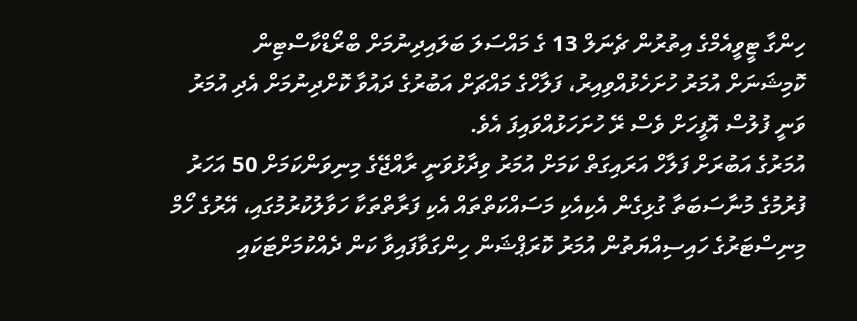ހިންގާ ޓީވީއެމްގެ އިތުރުން ޗެނަލް 13 ގެ މައްސަލަ ބަލައިދިނުމަށް ބްރޯޑްކާސްޓިން ކޮމިޝަނަށް އުމަރު ހުށަހެޅުއްވިއިރު، ފަލާހްގެ މައްޗަށް އަބުރުގެ ދައުވާ ކޮށްދިނުމަށް އެދި އުމަރު ވަނީ ފުލުސް އޮފީހަށް ވެސް ރޭ ހުށަހަޅުއްވައިފަ އެވެ.
އުމަރުގެ އަބުރަށް ފަލާހް އަރައިގަތް ކަމަށް އުމަރު ވިދާޅުވަނީ ރާއްޖޭގެ މިނިވަންކަމަށް 50 އަހަރު ފުރުމުގެ މުނާސަބަތާ ގުޅިގެން އެކިއެކި މަސައްކަތްތައް އެކި ފަރާތްތަކާ ހަވާލުކުރުމުގައި، އޭރުގެ ހޯމް މިނިސްޓަރުގެ ހައިސިއްޔަތުން އުމަރު ކޮރަޕްޝަން ހިންގަވާފައިވާ ކަން ދެއްކުމަށްޓަކައި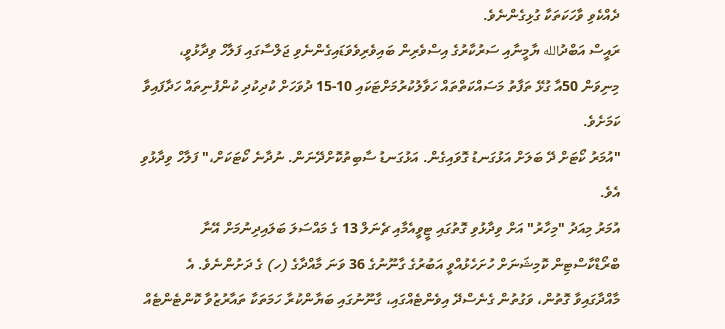ދެއްކެވި ވާހަކަތަކާ ގުޅިގެންނެވެ.
ރައީސް އަބްދުالله ޔާމީނާއި ސަރުކާރުގެ އިސްވެރިން ބައިވެރިވެވަޑައިގެންނެވި ޖަލްސާގައި ފަލާހް ވިދާޅުވީ، މިނިވަން 50އާ ގުޅޭ ތަފާތު މަސައްކަތްތައް ހަވާލުކުރުމަށްޓަކައި 10-15 ދުވަހަށް ކުދިކުދި ކުންފުނިތައް ހަދާފައިވާ ކަމަށެވެ.
"އުމަރު ކޯޓަށް ދޭ ބަލަށް އަޅުގަނޑު ގޮވައިގެން. އަޅުގަނޑު ސާބިތުކޮށްދޭނަން. ނުދާނެ ކޯޓަކަށް،" ފަލާހް ވިދާޅުވި އެވެ.
އުމަރު މިއަދު "މިހާރު" އަށް ވިދާޅުވި ގޮތުގައި ޓީވީއެމާއި ޗެނަލް 13 ގެ މައްސަލަ ބަލައިދިނުމަށް އޭނާ ބްރޯޑްކާސްޓިން ކޮމިޝަނަށް ހުށަހެޅުއްވީ އަބުރުގެ ގާނޫނުގެ 36 ވަނަ މާއްދާގެ (ހ) ގެ ދަށުންނެވެ. އެ މާއްދާގައިވާ ގޮތުން، ވަގުތުން ގެނެސްދޭ އިވެންޓެއްގައި، ގާނޫނުގައި ބަޔާންކުރާ ހަމަތަކާ ތައާރުޒުވާ ކޮންޓެންޓެއް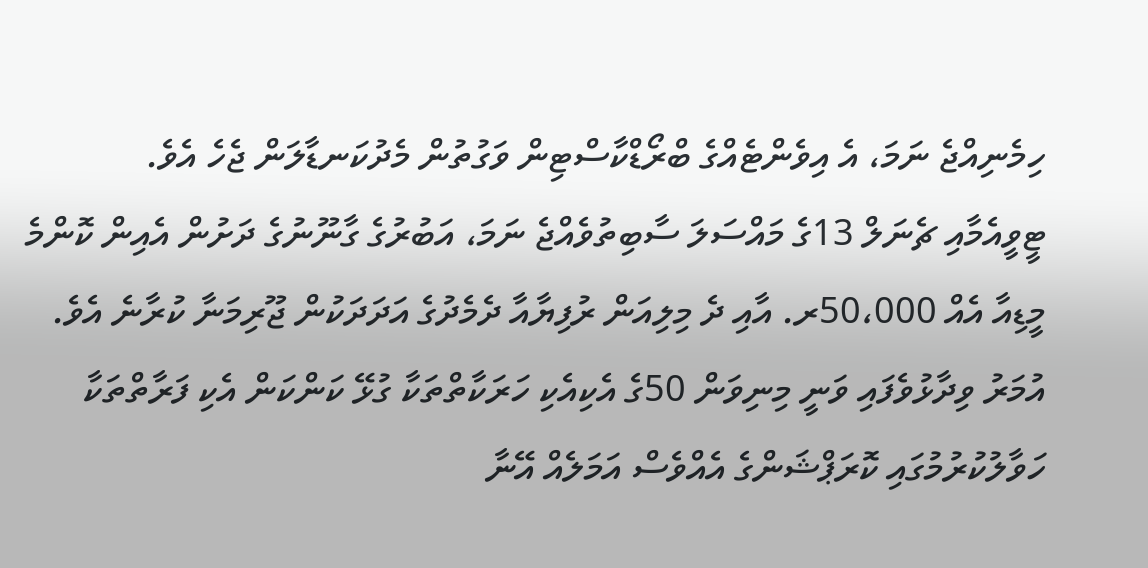ހިމެނިއްޖެ ނަމަ، އެ އިވެންޓެއްގެ ބްރޯޑްކާސްޓިން ވަގުތުން މެދުކަނޑާލަން ޖެހެ އެވެ.
ޓީވީއެމާއި ޗެނަލް 13ގެ މައްސަލަ ސާބިތުވެއްޖެ ނަމަ، އަބުރުގެ ގާނޫނުގެ ދަށުން އެއިން ކޮންމެ މީޑިއާ އެއް 50،000ރ. އާއި ދެ މިލިއަން ރުފިޔާއާ ދެމެދުގެ އަދަދަކުން ޖޫރިމަނާ ކުރާނެ އެވެ.
އުމަރު ވިދާޅުވެފައި ވަނީ މިނިވަން 50ގެ އެކިއެކި ހަރަކާތްތަކާ ގުޅޭ ކަންކަން އެކި ފަރާތްތަކާ ހަވާލުކުރުމުގައި ކޮރަޕްޝަންގެ އެއްވެސް އަމަލެއް އޭނާ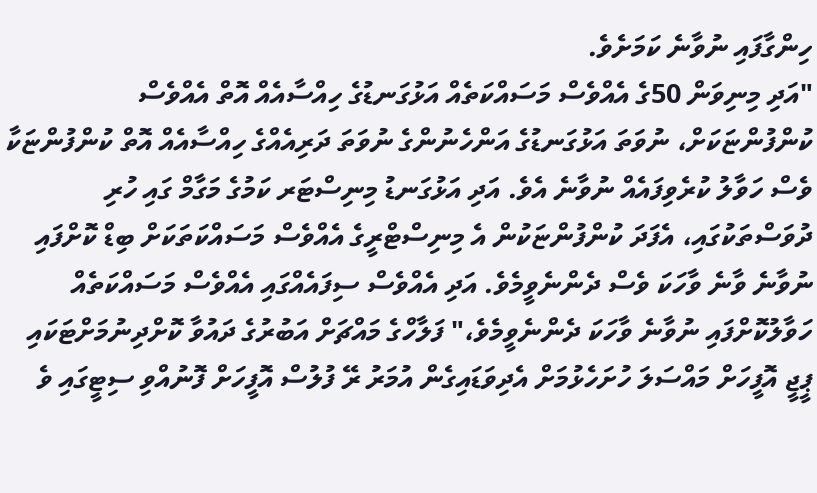ހިންގާފައި ނުވާނެ ކަމަށެވެ.
"އަދި މިނިވަން 50ގެ އެއްވެސް މަސައްކަތެއް އަޅުގަނޑުގެ ހިއްސާއެއް އޮތް އެއްވެސް ކުންފުންޏަކަށް، ނުވަތަ އަޅުގަނޑުގެ އަންހެނުންގެ ނުވަތަ ދަރިއެއްގެ ހިއްސާއެއް އޮތް ކުންފުންޏަކާ ވެސް ހަވާލު ކުރެވިފައެއް ނުވާނެ އެވެ. އަދި އަޅުގަނޑު މިނިސްޓަރ ކަމުގެ މަގާމް ގައި ހުރި ދުވަސްތަކުގައި، އެފަދަ ކުންފުންޏަކުން އެ މިނިސްޓްރީގެ އެއްވެސް މަސައްކަތަކަށް ބިޑް ކޮށްފައި ނުވާނެ ވާނެ ވާހަކަ ވެސް ދެންނެވީމެވެ. އަދި އެއްވެސް ސިފައެއްގައި އެއްވެސް މަސައްކަތެއް ހަވާލުކޮށްފައި ނުވާނެ ވާހަކަ ދެންނެވީމެވެ،" ފަލާހްގެ މައްޗަށް އަބުރުގެ ދައުވާ ކޮށްދިނުމަށްޓަކައި ޕީޖީ އޮފީހަށް މައްސަލަ ހުށަހެޅުމަށް އެދިވަޑައިގެން އުމަރު ރޭ ފުލުސް އޮފީހަށް ފޮނުއްވި ސިޓީގައި ވެ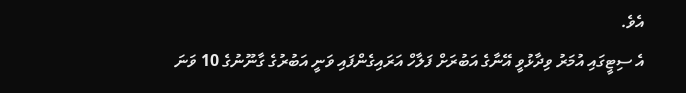އެވެ.
އެ ސިޓީގައި އުމަރު ވިދާޅުވީ އޭނާގެ އަބުރަށް ފަލާހް އަރައިގެންފައި ވަނީ އަބުރުގެ ގާނޫނުގެ 10 ވަނަ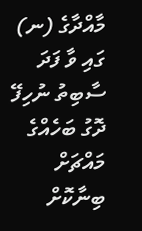މާއްދާގެ (ނ) ގައި ވާ ފަދަ ސާބިތު ނުހިފޭ ދޮގު ބަހެއްގެ މައްޗަށް ބިނާކޮށް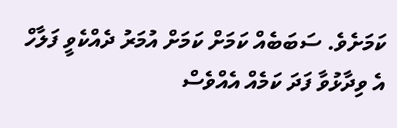ކަމަށެވެ. ސަބަބެއް ކަމަށް ކަމަށް އުމަރު ދެއްކެވީ ފަލާހް އެ ވިދާޅުވާ ފަދަ ކަމެއް އެއްވެސް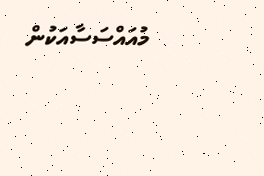މުއައްސަސާއަކުން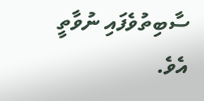ސާބިތުވެފައި ނުވާތީ އެވެ.